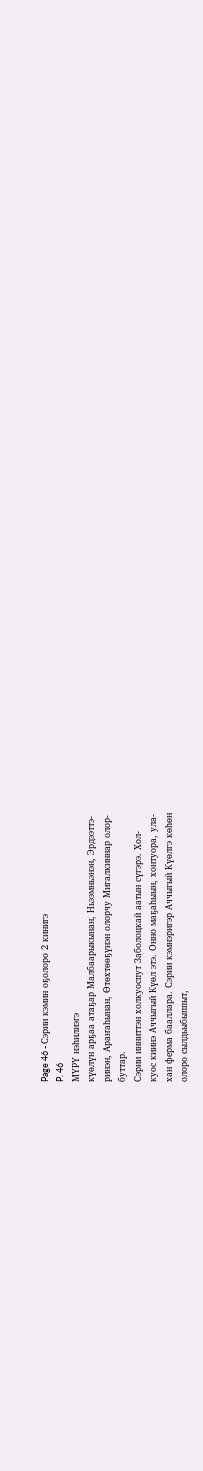Page 46 - Сэрии кэмин оҕолоро 2 кинигэ
P. 46
МҮРҮ нэһилиэгэ
күөлүн арҕаа атаҕар Малбаарыкынан, Ньээмньэнэн, Эрдээттэ-
ринэн, Араҥаһынан, Өтөхтөөҕүнэн олорчу Мигалкиннар олор-
буттар.
Сэрии инниттэн холкуоспут Заболоцкай аатын сүгэрэ. Хол-
куос киинэ Аччыгый Күөл этэ. Онно маҕаһыын, хонтуора, ула-
хан ферма бааллара. Сэрии кэмнэригэр Аччыгый Күөлгэ көһөн
олоро сылдьыбыппыт,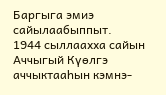Баргыга эмиэ сайылаабыппыт.
1944 сыллаахха сайын Аччыгый Күөлгэ аччыктааһын кэмнэ-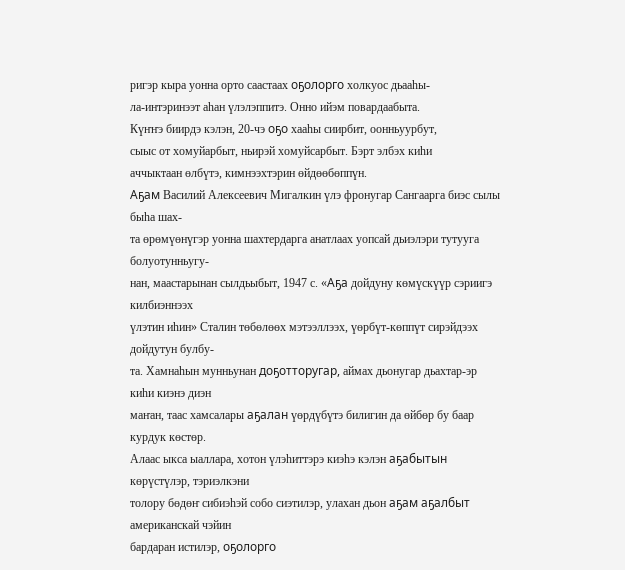ригэр кыра уонна орто саастаах оҕолорго холкуос дьааһы-
ла-интэринээт аһан үлэлэппитэ. Онно ийэм повардаабыта.
Күҥҥэ биирдэ кэлэн, 20-чэ оҕо хааһы сиирбит, оонньуурбут,
сыыс от хомуйарбыт, ньирэй хомуйсарбыт. Бэрт элбэх киһи
аччыктаан өлбүтэ, кимнээхтэрин өйдөөбөппүн.
Аҕам Василий Алексеевич Мигалкин үлэ фронугар Сангаарга биэс сылы быһа шах-
та өрөмүөнүгэр уонна шахтердарга анатлаах уопсай дьиэлэри тутууга болуотунньугу-
нан, маастарынан сылдьыбыт, 1947 с. «Аҕа дойдуну көмүскүүр сэриигэ килбиэннээх
үлэтин иһин» Сталин төбөлөөх мэтээллээх, үөрбүт-көппүт сирэйдээх дойдутун булбу-
та. Хамнаһын мунньунан доҕотторугар, аймах дьонугар дьахтар-эр киһи киэнэ диэн
маҥан, таас хамсалары аҕалан үөрдүбүтэ билигин да өйбөр бу баар курдук көстөр.
Алаас ыкса ыаллара, хотон үлэһиттэрэ киэһэ кэлэн аҕабытын көрүстүлэр, тэриэлкэни
толору бөдөҥ сибиэһэй собо сиэтилэр, улахан дьон аҕам аҕалбыт американскай чэйин
бардаран истилэр, оҕолорго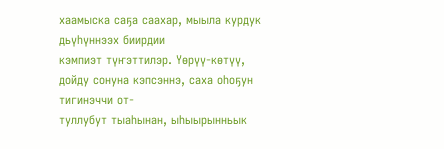хаамыска саҕа саахар, мыыла курдук дьүһүннээх биирдии
кэмпиэт түҥэттилэр. Үөрүү-көтүү, дойду сонуна кэпсэннэ, саха оһоҕун тигинэччи от-
туллубут тыаһынан, ыһыырынньык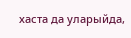хаста да уларыйда,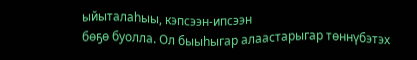ыйыталаһыы, кэпсээн-ипсээн
бөҕө буолла. Ол быыһыгар алаастарыгар төннүбэтэх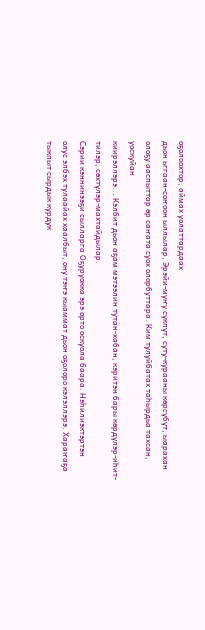оҕолоохтор, аймах уолаттардаах
дьон ьггаан-соҥоон ыллылар, Эрэйи-муҥу сүкпүт, суту-курааны көрсүбүт, ыарахан
олоҕу ааспыттар өр саҥата суох олорбуттара. Ким тулуйбатах таһырдьа тахсан, уоскуйан
киирэллэрэ... Кэлбит дьон аҕам мэтээлин тутан-хабан, кэритэн бары көрдүлэр-иһит-
тилэр, сөхтүлэр-махтайдылар.
Сэрии кэннинээҕи сылларга Оҕуруокка эрэ орто оскуола баара. Нэһилиэктэртэн
олус элбэх тулаайах хаалбыт, ону тэҥэ кыаммат дьон оҕолоро кэлэллэрэ. Хараҥаҕа
тыкпыт сырдык курдук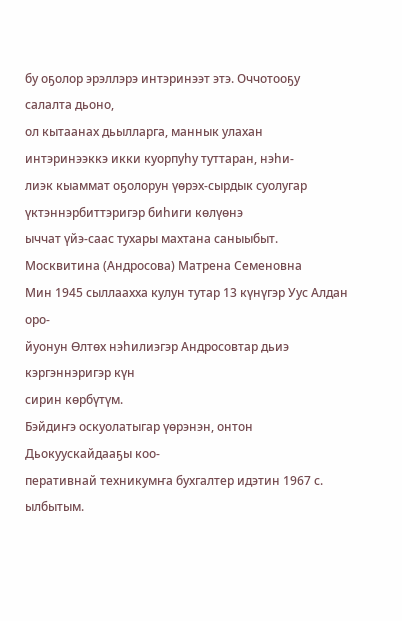бу оҕолор эрэллэрэ интэринээт этэ. Оччотооҕу салалта дьоно,
ол кытаанах дьылларга, маннык улахан интэринээккэ икки куорпуһу туттаран, нэһи-
лиэк кыаммат оҕолорун үөрэх-сырдык суолугар үктэннэрбиттэригэр биһиги көлүөнэ
ыччат үйэ-саас тухары махтана саныыбыт.
Москвитина (Андросова) Матрена Семеновна
Мин 1945 сыллаахха кулун тутар 13 күнүгэр Уус Алдан оро-
йуонун Өлтөх нэһилиэгэр Андросовтар дьиэ кэргэннэригэр күн
сирин көрбүтүм.
Бэйдиҥэ оскуолатыгар үөрэнэн, онтон Дьокуускайдааҕы коо-
перативнай техникумҥа бухгалтер идэтин 1967 с. ылбытым.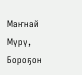Маҥнай Мүрү, Бороҕон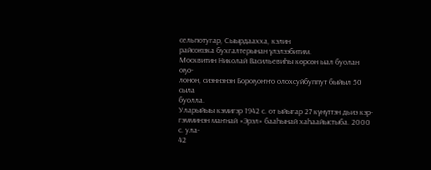сельпотугар, Сыырдаахха, кэлин
райсоюзка бухгалтерынан үлэлээбитим.
Москвитин Николай Васильевиһы көрсөн ыал буолан оҕо-
лонон, сиэннэнэн Бороҕоҥҥо олохсуйбуппут быйыл 50 сыла
буолла.
Уларыйыы кэмигэр 1942 с. от ыйыгар 27 күнүттэн дьиэ кэр-
гэмминэн маҥнай «Эрэл» бааһынай хаһаайыстыба. 2000 с. ула-
42